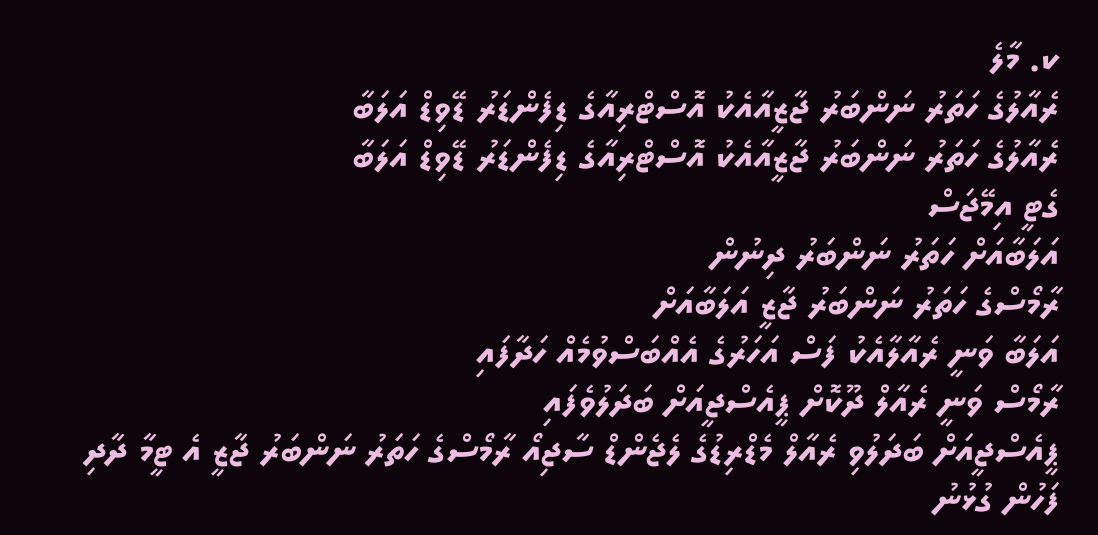ކ. މާލެ
ރެއާލުގެ ހަތަރު ނަންބަރު ޖާޒީއާއެކު އޮސްޓްރިއާގެ ޑިފެންޑަރު ޑޭވިޑް އަލަބާ
ރެއާލުގެ ހަތަރު ނަންބަރު ޖާޒީއާއެކު އޮސްޓްރިއާގެ ޑިފެންޑަރު ޑޭވިޑް އަލަބާ
ގެޓީ އިމޭޖަސް
އަލަބާއަށް ހަތަރު ނަންބަރު ދިނުން
ރާމޯސްގެ ހަތަރު ނަންބަރު ޖާޒީ އަލަބާއަށް
އަލަބާ ވަނީ ރެއާލާއެކު ފަސް އަހަރުގެ އެއްބަސްވުމެއް ހަދާފައި
ރާމޯސް ވަނީ ރެއާލް ދޫކޮށް ޕީއެސްޖީއަށް ބަދަލުވެފައި
ޕީއެސްޖީއަށް ބަދަލުވި ރެއާލް މެޑްރިޑުގެ ލެޖެންޑް ސާޖިއޯ ރާމޯސްގެ ހަތަރު ނަންބަރު ޖާޒީ އެ ޓީމާ ދާދި ފަހުން ގުޅުނު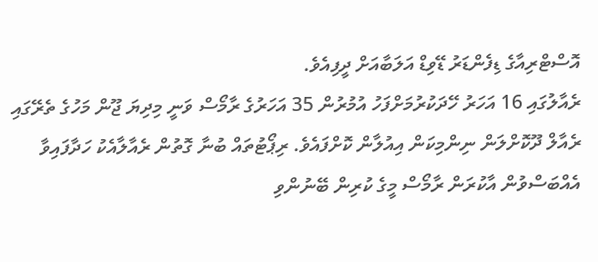އޮސްޓްރިއާގެ ޑިފެންޑަރު ޑޭވިޑް އަލަބާއަށް ދީފިއެވެ.
ރެއާލުގައި 16 އަހަރު ހޭދަކުރުމަށްފަހު އުމުރުން 35 އަހަރުގެ ރާމޯސް ވަނީ މިދިޔަ ޖޫން މަހުގެ ތެރޭގައި ރެއާލް ދޫކޮށްލަން ނިންމިކަން އިއުލާން ކޮށްފައެވެ. ރިޕޯޓުތައް ބުނާ ގޮތުން ރެއާލާއެކު ހަދާފައިވާ އެއްބަސްވުން އާކުރަން ރާމޯސް މީގެ ކުރިން ބޭނުންވި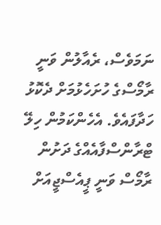ނަމަވެސް، ރެއާލުން ވަނީ ރާމޯސްގެ ހުށަހެޅުމަށް ދެކޮޅު ހަދާފައެވެ. އެހެންކަމުން ހިލޭ ޓްރާންސްފާއެއްގެ ދަށުން ރާމޯސް ވަނީ ޕީއެސްޖީއަށް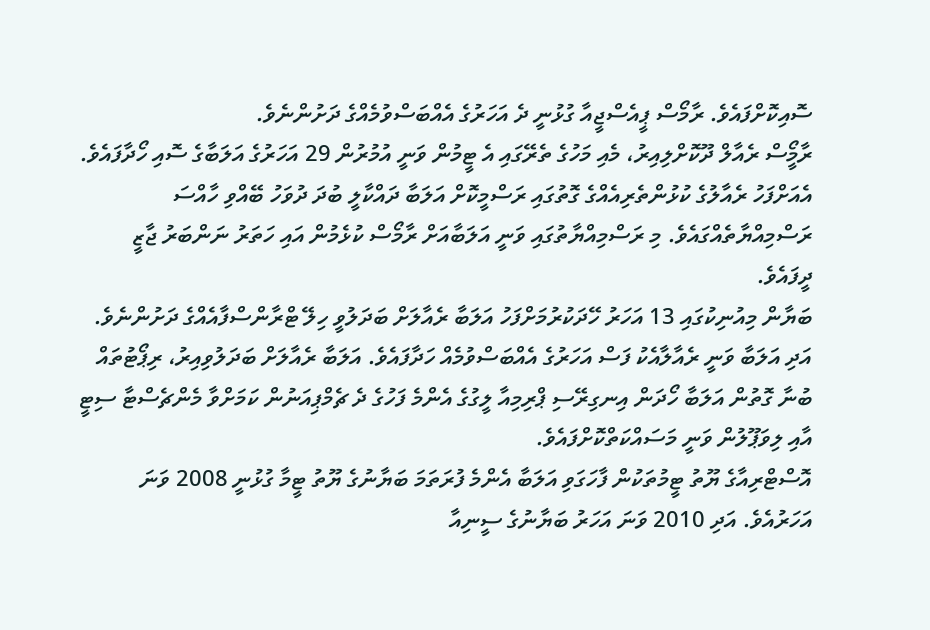ސޮއިކޮށްފައެވެ. ރާމޯސް ޕީއެސްޖީއާ ގުޅުނީ ދެ އަހަރުގެ އެއްބަސްވުމެއްގެ ދަށުންނެވެ.
ރާމޯީސް ރެއާލް ދޫކޮށްލިއިރު، މެއި މަހުގެ ތެރޭގައި އެ ޓީމުން ވަނީ އުމުރުން 29 އަހަރުގެ އަލަބާގެ ސޮއި ހޯދާފައެވެ. އެއަށްފަހު ރެއާލުގެ ކުޅުންތެރިއެއްގެ ގޮތުގައި ރަސްމީކޮށް އަލަބާ ދައްކާލީ ބުދަ ދުވަހު ބޭއްވި ހާއްސަ ރަސްމިއްޔާތެއްގައެވެ. މި ރަސްމިއްޔާތުގައި ވަނީ އަލަބާއަށް ރާމޯސް ކުޅެމުން އައި ހަތަރު ނަންބަރު ޖާޒީ ދީފައެވެ.
ބަޔާން މިއުނިކުގައި 13 އަހަރު ހޭދަކުރުމަށްފަހު އަލަބާ ރެއާލަށް ބަދަލުވީ ހިލޭ ޓްރާންސްފާއެއްގެ ދަށުންނެވެ. އަދި އަލަބާ ވަނީ ރެއާލާއެކު ފަސް އަހަރުގެ އެއްބަސްވުމެއް ހަދާފައެވެ. އަލަބާ ރެއާލަށް ބަދަލުވިއިރު، ރިޕޯޓުތައް ބުނާ ގޮތުން އަލަބާ ހޯދަން އިނގިރޭސި ޕްރިމިއާ ލީގުގެ އެންމެ ފަހުގެ ދެ ޗެމްޕިއަނުން ކަމަށްވާ މެންޗެސްޓާ ސިޓީ އާއި ލިވަޕޫލުން ވަނީ މަސައްކަތްކޮށްފައެވެ.
އޮސްޓްރިއާގެ ޔޫތު ޓީމުތަކުން ފާހަގަވި އަލަބާ އެންމެ ފުރަތަމަ ބަޔާނުގެ ޔޫތު ޓީމާ ގުޅުނީ 2008 ވަނަ އަހަރުއެވެ. އަދި 2010 ވަނަ އަހަރު ބަޔާނުގެ ސީނިއާ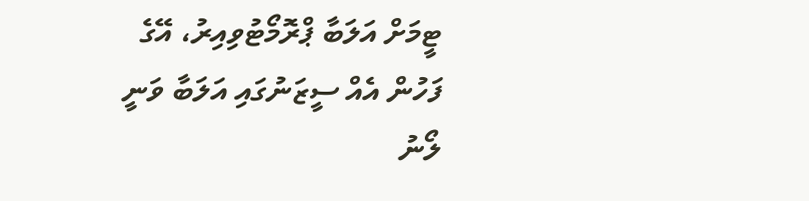ޓީމަށް އަލަބާ ޕްރޮމޯޓުވިއިރު، އޭގެ ފަހުން އެއް ސީޒަނުގައި އަލަބާ ވަނީ ލޯނު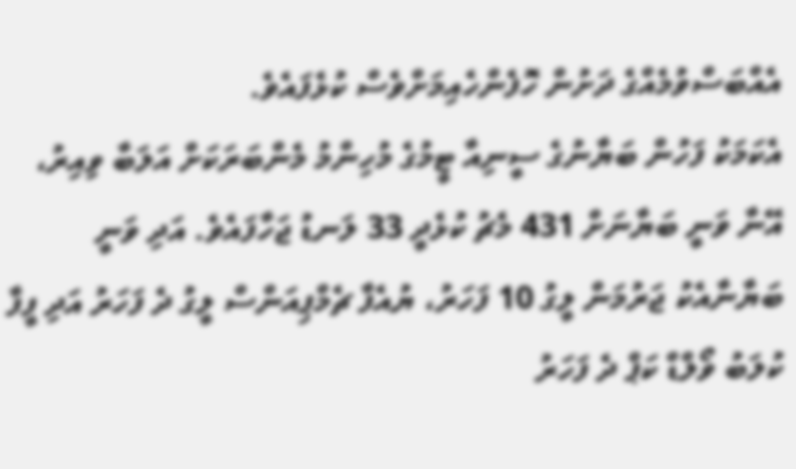އެއްބަސްވުމެއްގެ ދަށުން ހޮފެންހެއިމަށްވެސް ކުޅެފައެވެ.
އެކަމަކު ފަހުން ބަޔާނުގެ ސީނިއާ ޓީމުގެ މުހިންމު މެންބަރަކަށް އަލަބާ ވިއިރު، އޭނާ ވަނީ ބަޔާނަށް 431 މެޗު ކުޅެދީ 33 ލަނޑު ޖަހާފައެވެ. އަދި ވަނީ ބަޔާނާއެކު ޖަރުމަން ލީގު 10 ފަހަރު، ޔުއެފާ ޗެމްޕިއަންސް ލީގު ދެ ފަހަރު އަދި ފީފާ ކުލަބު ވޯލްޑް ކަޕް ދެ ފަހަރު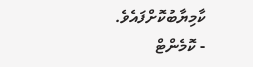ކާމިޔާބުކޮށްފައެވެ.
- ކޮމެންޓް